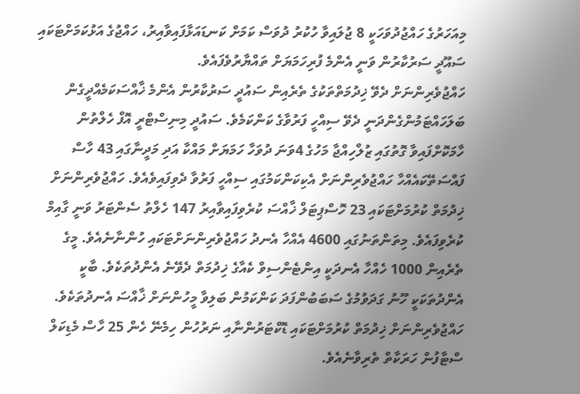މިއަހަރުގެ ހައްޖުދުވަހަކީ 8 ޖުލައިވާ ހުކުރު ދުވަސް ކަމަށް ކަނޑައަޅާފައިވާއިރު، ހައްޖުގެ އަޅުކަމަށްޓަކައި ސައޫދީ ސަރުކާރުން ވަނީ އެންމެ ފުރިހަމަޔަށް ތައްޔާރުވެފައެވެ.
ހައްޖުވެރިންނަށް ދެވޭ ޚިދުމަތްތަކުގެ ތެރެއިން ސައުދީ ސަރުކާރުން އެންމެ ޚާއްސަކަމެއްދީގެން ބަލަހައްޓަމުންގެންދަނީ ދެވޭ ސިއްހީ ފަރުވާގެ ކަންކަމެވެ. ސައުދީ މިނިސްޓްރީ އޮފް ހެލްތުން ހާމަކޮށްފައިވާ ގޮތުގައި ޒުލްހިއްޖާ މަހުގެ 4ވަނަ ދުވަހާ ހަމަޔަށް މައްކާ އަދި މަދީނާގައި 43 ހާސް ފައްސަތޭކައެއްހާ ހައްޖުވެރިންނަށް އެކިކަންކަމުގައި ސިއްހީ ފަރުވާ ދެވިފައިވެއެވެ. ހައްޖުވެރިންނަށް ޚިދުމަތް ކުރުމަށްޓަކައި 23 ހޮސްޕިޓަލް ޚާއްސަ ކުރެވިފައިވާއިރު 147 ހެލްތު ސެންޓަރު ވަނީ ގާއިމް ކުރެވިފައެވެ. މިތަންތަނުގައި 4600 އެއްހާ އެނދު ހައްޖުވެރިންނަށްޓަކައި ހުންނާނެއެވެ. މީގެ ތެރެއިން 1000 ހެއްހާ އެނދަކީ އިންޓެންސިވް ކެއާގެ ޚިދުމަތް ދެވޭނެ އެންދުތަކެވެ. ބާކީ އެންދުތަކަކީ ހޫނު ގަދަވުމުގެ ސަބަބުންފަދަ ކަންކަމުން ބަލިވާ މީހުންނަށް ޚާއްސަ އެނދުތަކެވެ. ހައްޖުވެރިންނަށް ޚިދުމަތް ކުރުމަށްޓަކައި ޑޮކްޓަރުންނާއި ނަރުހުން ހިމެނޭ ހެން 25 ހާސް މެޑިކަލް ސްޓާފުން ހަރަކާތް ތެރިވާނެއެވެ.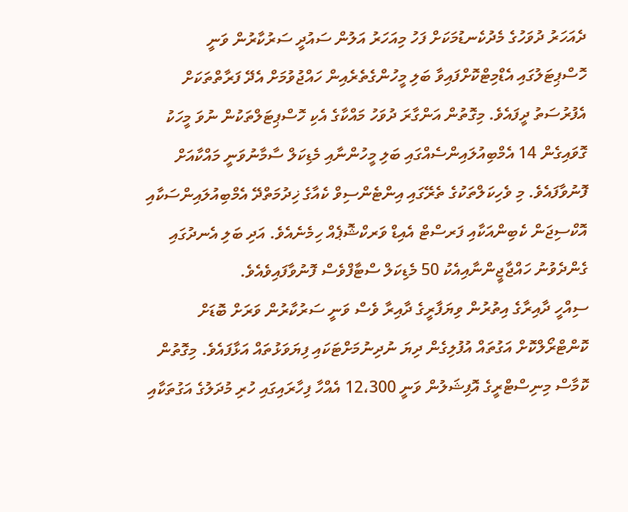ދެއަހަރު ދުވަހުގެ މެދުކެނޑުމަކަށް ފަހު މިއަހަރު އަލުން ސައުދީ ސަރުކާރުން ވަނީ ހޮސްޕިޓަލުގައި އެޑްމިޓްކޮށްފައިވާ ބަލި މީހުންގެތެރެއިން ހައްޖުވުމަށް އެދޭ ފަރާތްތަކަށް އެފުރުސަތު ދީފައެވެ. މިގޮތުން އަންގާރަ ދުވަހު މައްކާގެ އެކި ހޮސްޕިޓަލްތަކުން ނުވަ މީހަކު ގޮވައިގެން 14 އެމްބިއުލައިންސެއްގައި ބަލި މީހުންނާއި މެޑިކަލް ސާމާނުވަނީ މައްކާއަށް ފޮނުވާފައެވެ. މި ވެހިކަލްތަކުގެ ތެރޭގައި އިންޓެންސިވް ކެއާގެ ޚިދުމަތްދޭ އެމްބިއުލައިންސަކާއި އޮކްސިޖަން ކެބިންއަކާއި ފަރސްޓް އެއިޑް ވަރކްޝޮޕެއް ހިމެނެއެވެ. އަދި ބަލި އެނދުގައި ގެންދެވުނު ހައްޖާޖީންނާއިއެކު 50 މެޑިކަލް ސްޓާފްވެސް ފޮނުވާފައިވެއެވެ.
ސިއްހީ ދާއިރާގެ އިތުރުން ވިޔަފާރީގެ ދާއިރާ ވެސް ވަނީ ސަރުކާރުން ވަރަށް ބޮޑަށް ކޮންޓްރޯލްކޮށް އަގުތައް އުފުލިގެން ދިޔަ ނުދިނުމަށްޓަކައި ފިޔަވަޅުތައް އަޅާފައެވެ. މިގޮތުން ކޮމާސް މިނިސްޓްރީގެ އޮފިޝަލުން ވަނީ 12،300 އެއްހާ ފިހާރައިގައި ހުރި މުދަލުގެ އަގުތަކާއި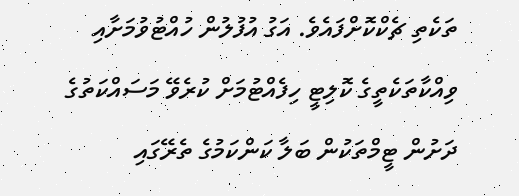ތަކެތި ޗެކްކޮށްފައެވެ. އަގު އުފުލުން ހުއްޓުވުމަށާއި ވިއްކާތަކެތީގެ ކޮލިޓީ ހިފެއްޓުމަށް ކުރެވޭ މަސައްކަތުގެ ދަށުން ޓީމްތަކުން ބަލާ ކަންކަމުގެ ތެރޭގައި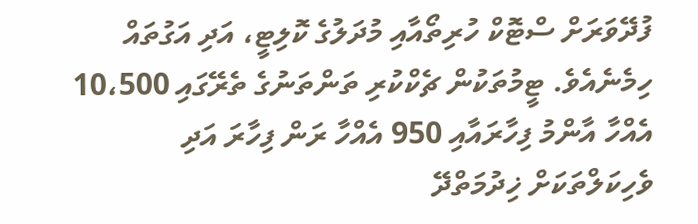ފުދޭވަރަށް ސްޓޮކް ހުރިތޯއާއި މުދަލުގެ ކޮލިޓީ، އަދި އަގުތައް ހިމެނެއެވެ. ޓީމުތަކުން ޗެކްކުރި ތަންތަނުގެ ތެރޭގައި 10،500 އެއްހާ އާންމު ފިހާރައާއި 950 އެއްހާ ރަން ފިހާރަ އަދި ވެހިކަލްތަކަށް ޚިދުމަތްދޭ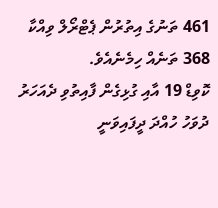461 ތަނުގެ އިތުރުން ޕެޓްރޯލް ވިއްކާ 368 ތަނެއް ހިމެނެއެވެ.
ކޮވިޑް 19 އާއި ގުޅިގެން ފާއިތުވި ދެއަހަރު ދުވަހު ހުއްދަ ދީފައިވަނީ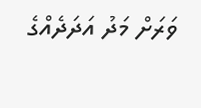ވަރަށް މަދު އަދަދެއްގެ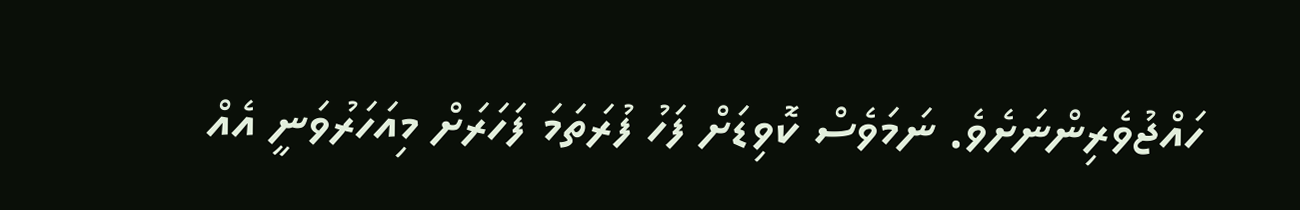ހައްޖުވެރިންނަށެވެ. ނަމަވެސް ކޮވިޑަށް ފަހު ފުރަތަމަ ފަހަރަށް މިއަހަރުވަނީ އެއް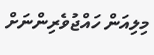މިލިއަން ހައްޖުވެރިންނަށް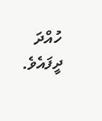ހުއްދަ ދީފައެވެ.